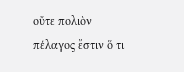οὔτε πολιὸν πέλαγος ἔστιν ὅ τι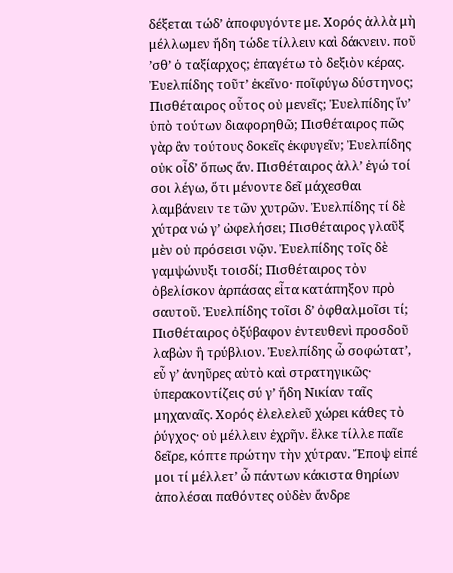δέξεται τώδʼ ἀποφυγόντε με. Χορός ἀλλὰ μὴ μέλλωμεν ἤδη τώδε τίλλειν καὶ δάκνειν. ποῦ ʼσθʼ ὁ ταξίαρχος; ἐπαγέτω τὸ δεξιὸν κέρας. Ἐυελπίδης τοῦτʼ ἐκεῖνο· ποῖφύγω δύστηνος; Πισθέταιρος οὗτος οὐ μενεῖς; Ἐυελπίδης ἵνʼ ὑπὸ τούτων διαφορηθῶ; Πισθέταιρος πῶς γὰρ ἂν τούτους δοκεῖς ἐκφυγεῖν; Ἐυελπίδης οὐκ οἶδʼ ὅπως ἄν. Πισθέταιρος ἀλλʼ ἐγώ τοί σοι λέγω, ὅτι μένοντε δεῖ μάχεσθαι λαμβάνειν τε τῶν χυτρῶν. Ἐυελπίδης τί δὲ χύτρα νώ γʼ ὠφελήσει; Πισθέταιρος γλαῦξ μὲν οὐ πρόσεισι νῷν. Ἐυελπίδης τοῖς δὲ γαμψώνυξι τοισδί; Πισθέταιρος τὸν ὀβελίσκον ἁρπάσας εἶτα κατάπηξον πρὸ σαυτοῦ. Ἐυελπίδης τοῖσι δʼ ὀφθαλμοῖσι τί; Πισθέταιρος ὀξύβαφον ἐντευθενὶ προσδοῦ λαβὼν ἢ τρύβλιον. Ἐυελπίδης ὦ σοφώτατʼ, εὖ γʼ ἀνηῦρες αὐτὸ καὶ στρατηγικῶς· ὑπερακοντίζεις σύ γʼ ἤδη Νικίαν ταῖς μηχαναῖς. Χορός ἐλελελεῦ χώρει κάθες τὸ ῥύγχος· οὐ μέλλειν ἐχρῆν. ἕλκε τίλλε παῖε δεῖρε, κόπτε πρώτην τὴν χύτραν. Ἔποψ εἰπέ μοι τί μέλλετʼ ὦ πάντων κάκιστα θηρίων ἀπολέσαι παθόντες οὐδὲν ἄνδρε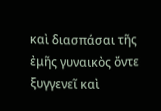καὶ διασπάσαι τῆς ἐμῆς γυναικὸς ὄντε ξυγγενεῖ καὶ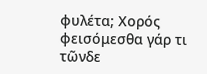φυλέτα; Χορός φεισόμεσθα γάρ τι τῶνδε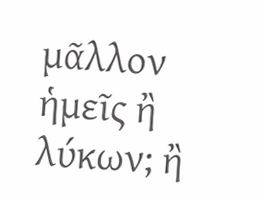μᾶλλον ἡμεῖς ἢ λύκων; ἢ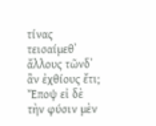τίνας τεισαίμεθʼ ἄλλους τῶνδʼ ἂν ἐχθίους ἔτι; Ἔποψ εἰ δὲ τὴν φύσιν μὲν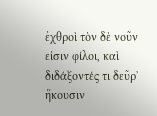ἐχθροὶ τὸν δὲ νοῦν εἰσιν φίλοι, καὶ διδάξοντές τι δεῦρʼ ἥκουσιν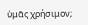ὑμᾶς χρήσιμον;